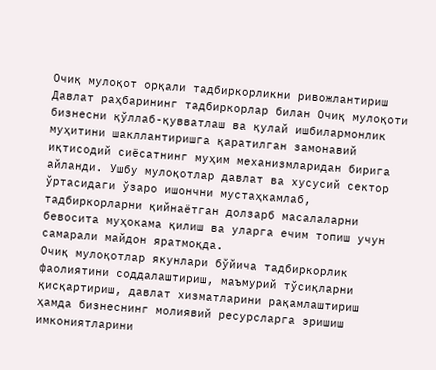Очиқ мулоқот орқали тадбиркорликни ривожлантириш
Давлат раҳбарининг тадбиркорлар билан Очиқ мулоқоти бизнесни қўллаб-қувватлаш ва қулай ишбилармонлик муҳитини шакллантиришга қаратилган замонавий иқтисодий сиёсатнинг муҳим механизмларидан бирига айланди. Ушбу мулоқотлар давлат ва хусусий сектор ўртасидаги ўзаро ишончни мустаҳкамлаб, тадбиркорларни қийнаётган долзарб масалаларни бевосита муҳокама қилиш ва уларга ечим топиш учун самарали майдон яратмоқда.
Очиқ мулоқотлар якунлари бўйича тадбиркорлик фаолиятини соддалаштириш, маъмурий тўсиқларни қисқартириш, давлат хизматларини рақамлаштириш ҳамда бизнеснинг молиявий ресурсларга эришиш имкониятларини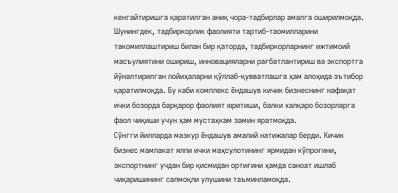кенгайтиришга қаратилган аниқ чора-тадбирлар амалга оширилмоқда.
Шунингдек, тадбиркорлик фаолияти тартиб-таомилларини такомиллаштириш билан бир қаторда, тадбиркорларнинг ижтимоий масъулиятини ошириш, инновацияларни рағбатлантириш ва экспортга йўналтирилган лойиҳаларни қўллаб-қувватлашга ҳам алоҳида эътибор қаратилмоқда. Бу каби комплекс ёндашув кичик бизнеснинг нафақат ички бозорда барқарор фаолият юритиши, балки халқаро бозорларга фаол чиқиши учун ҳам мустаҳкам замин яратмоқда.
Сўнгги йилларда мазкур ёндашув амалий натижалар берди. Кичик бизнес мамлакат ялпи ички маҳсулотининг ярмидан кўпроғини, экспортнинг учдан бир қисмидан ортиғини ҳамда саноат ишлаб чиқаришининг салмоқли улушини таъминламоқда.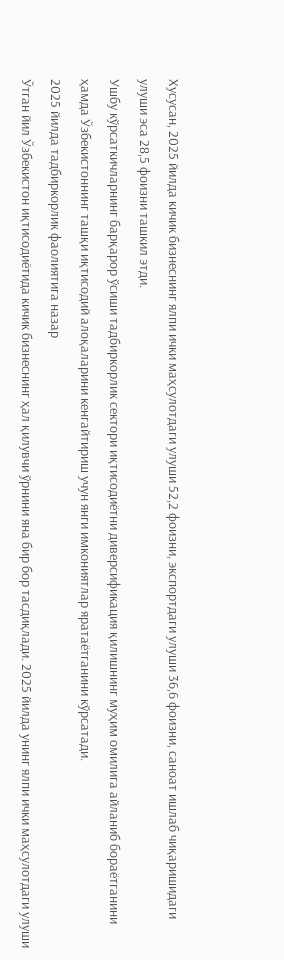Хусусан, 2025 йилда кичик бизнеснинг ялпи ички маҳсулотдаги улуши 52,2 фоизни, экспортдаги улуши 36,6 фоизни, саноат ишлаб чиқаришидаги улуши эса 28,5 фоизни ташкил этди.
Ушбу кўрсаткичларнинг барқарор ўсиши тадбиркорлик сектори иқтисодиётни диверсификация қилишнинг муҳим омилига айланиб бораётганини ҳамда Ўзбекистоннинг ташқи иқтисодий алоқаларини кенгайтириш учун янги имкониятлар яратаётганини кўрсатади.
2025 йилда тадбиркорлик фаолиятига назар
Ўтган йил Ўзбекистон иқтисодиётида кичик бизнеснинг ҳал қилувчи ўрнини яна бир бор тасдиқлади. 2025 йилда унинг ялпи ички маҳсулотдаги улуши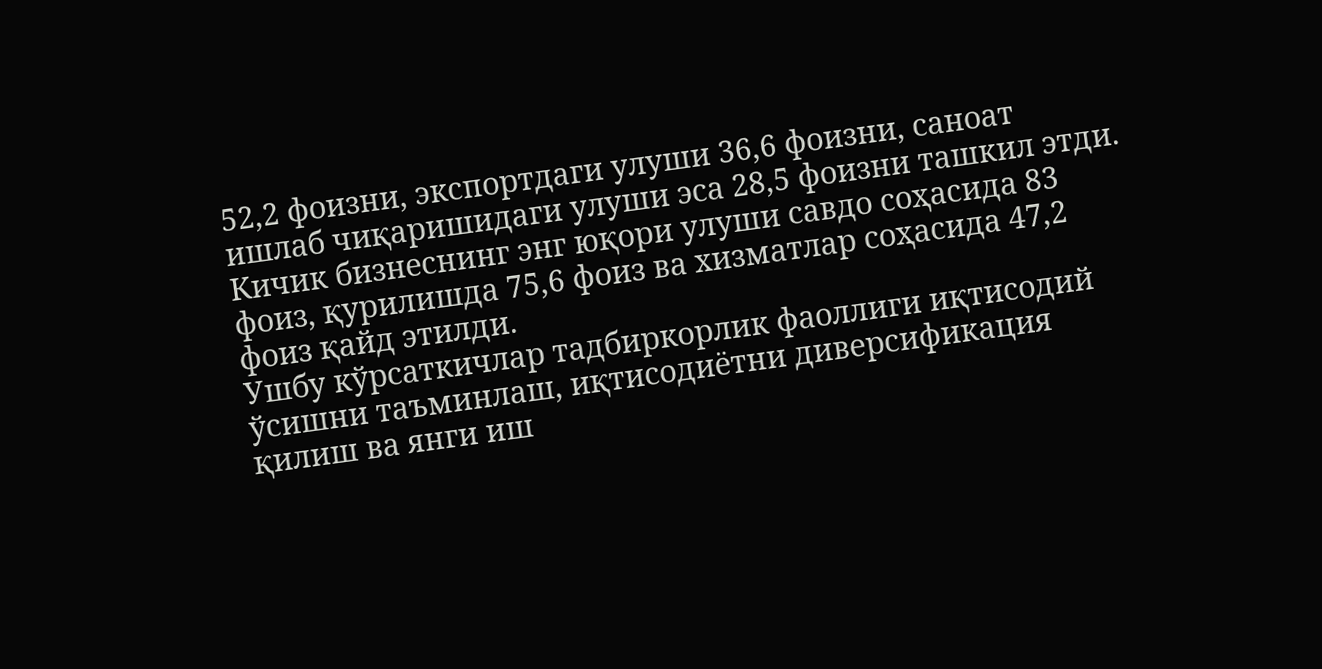52,2 фоизни, экспортдаги улуши 36,6 фоизни, саноат ишлаб чиқаришидаги улуши эса 28,5 фоизни ташкил этди.
Кичик бизнеснинг энг юқори улуши савдо соҳасида 83 фоиз, қурилишда 75,6 фоиз ва хизматлар соҳасида 47,2 фоиз қайд этилди.
Ушбу кўрсаткичлар тадбиркорлик фаоллиги иқтисодий ўсишни таъминлаш, иқтисодиётни диверсификация қилиш ва янги иш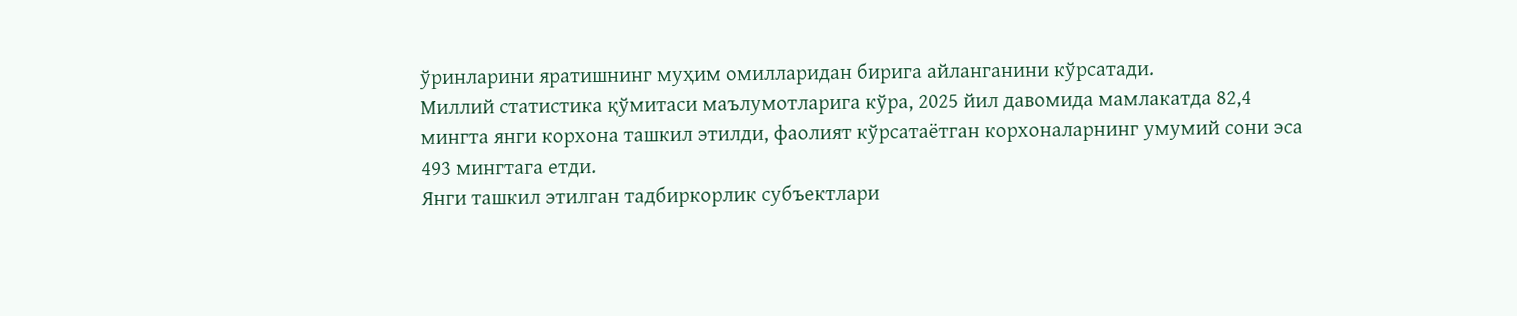ўринларини яратишнинг муҳим омилларидан бирига айланганини кўрсатади.
Миллий статистика қўмитаси маълумотларига кўра, 2025 йил давомида мамлакатда 82,4 мингта янги корхона ташкил этилди, фаолият кўрсатаётган корхоналарнинг умумий сони эса 493 мингтага етди.
Янги ташкил этилган тадбиркорлик субъектлари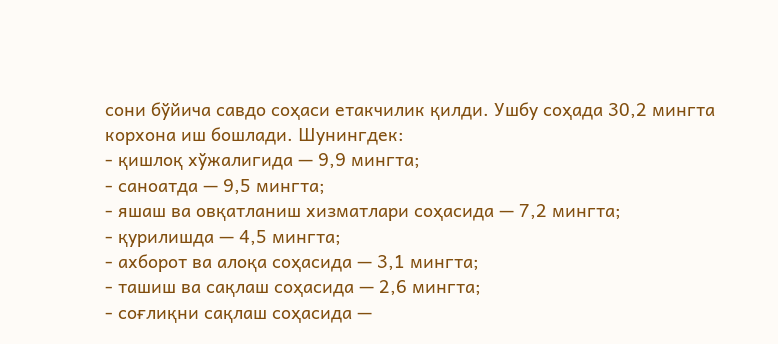сони бўйича савдо соҳаси етакчилик қилди. Ушбу соҳада 30,2 мингта корхона иш бошлади. Шунингдек:
- қишлоқ хўжалигида — 9,9 мингта;
- саноатда — 9,5 мингта;
- яшаш ва овқатланиш хизматлари соҳасида — 7,2 мингта;
- қурилишда — 4,5 мингта;
- ахборот ва алоқа соҳасида — 3,1 мингта;
- ташиш ва сақлаш соҳасида — 2,6 мингта;
- соғлиқни сақлаш соҳасида —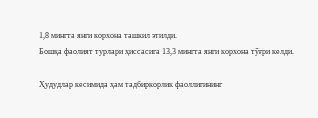1,8 мингта янги корхона ташкил этилди.
Бошқа фаолият турлари ҳиссасига 13,3 мингта янги корхона тўғри келди.

Ҳудудлар кесимида ҳам тадбиркорлик фаоллигининг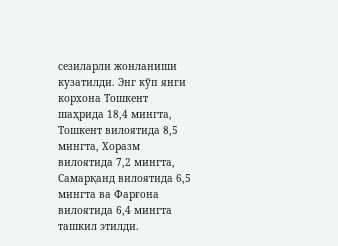сезиларли жонланиши кузатилди. Энг кўп янги корхона Тошкент шаҳрида 18,4 мингта, Тошкент вилоятида 8,5 мингта, Хоразм вилоятида 7,2 мингта, Самарқанд вилоятида 6,5 мингта ва Фарғона вилоятида 6,4 мингта ташкил этилди.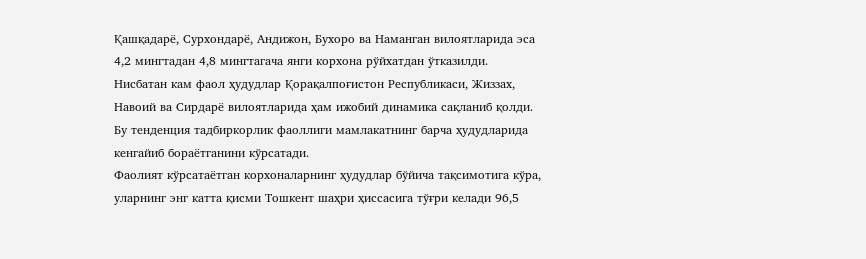Қашқадарё, Сурхондарё, Андижон, Бухоро ва Наманган вилоятларида эса 4,2 мингтадан 4,8 мингтагача янги корхона рўйхатдан ўтказилди.
Нисбатан кам фаол ҳудудлар Қорақалпоғистон Республикаси, Жиззах, Навоий ва Сирдарё вилоятларида ҳам ижобий динамика сақланиб қолди. Бу тенденция тадбиркорлик фаоллиги мамлакатнинг барча ҳудудларида кенгайиб бораётганини кўрсатади.
Фаолият кўрсатаётган корхоналарнинг ҳудудлар бўйича тақсимотига кўра, уларнинг энг катта қисми Тошкент шаҳри ҳиссасига тўғри келади 96,5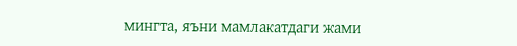мингта, яъни мамлакатдаги жами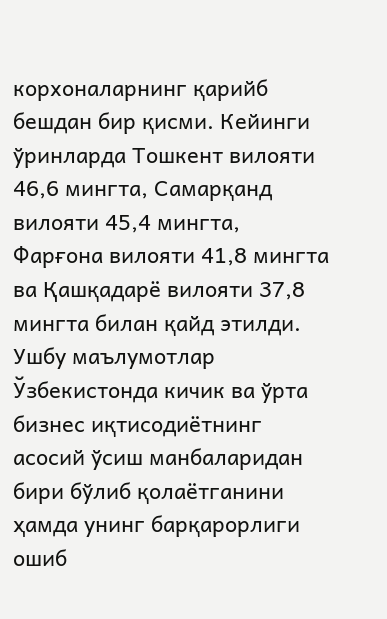корхоналарнинг қарийб бешдан бир қисми. Кейинги ўринларда Тошкент вилояти 46,6 мингта, Самарқанд вилояти 45,4 мингта, Фарғона вилояти 41,8 мингта ва Қашқадарё вилояти 37,8 мингта билан қайд этилди.
Ушбу маълумотлар Ўзбекистонда кичик ва ўрта бизнес иқтисодиётнинг асосий ўсиш манбаларидан бири бўлиб қолаётганини ҳамда унинг барқарорлиги ошиб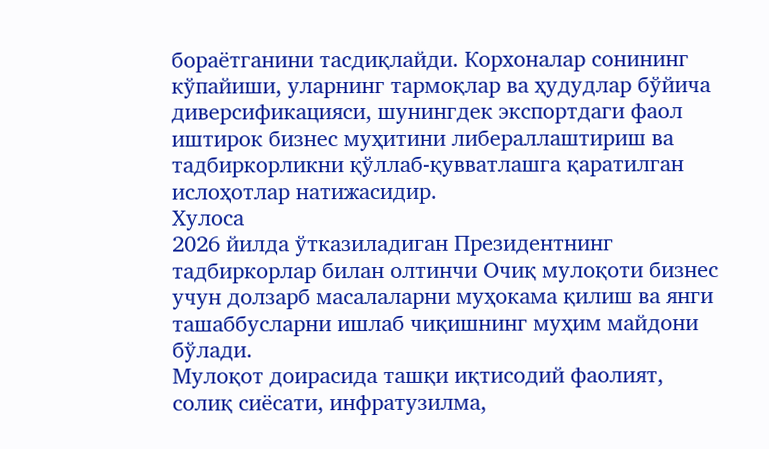бораётганини тасдиқлайди. Корхоналар сонининг кўпайиши, уларнинг тармоқлар ва ҳудудлар бўйича диверсификацияси, шунингдек экспортдаги фаол иштирок бизнес муҳитини либераллаштириш ва тадбиркорликни қўллаб-қувватлашга қаратилган ислоҳотлар натижасидир.
Хулоса
2026 йилда ўтказиладиган Президентнинг тадбиркорлар билан олтинчи Очиқ мулоқоти бизнес учун долзарб масалаларни муҳокама қилиш ва янги ташаббусларни ишлаб чиқишнинг муҳим майдони бўлади.
Мулоқот доирасида ташқи иқтисодий фаолият, солиқ сиёсати, инфратузилма,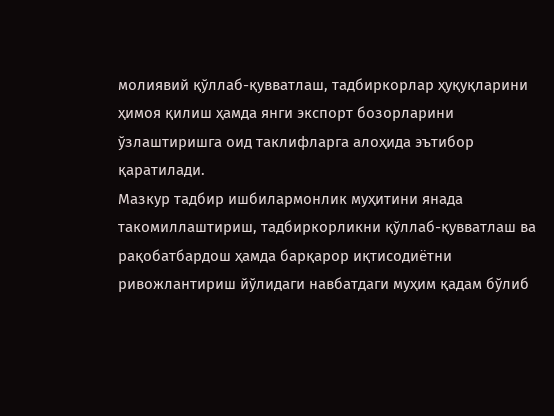молиявий қўллаб-қувватлаш, тадбиркорлар ҳуқуқларини ҳимоя қилиш ҳамда янги экспорт бозорларини ўзлаштиришга оид таклифларга алоҳида эътибор қаратилади.
Мазкур тадбир ишбилармонлик муҳитини янада такомиллаштириш, тадбиркорликни қўллаб-қувватлаш ва рақобатбардош ҳамда барқарор иқтисодиётни ривожлантириш йўлидаги навбатдаги муҳим қадам бўлиб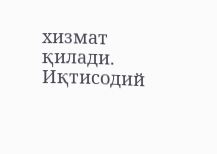хизмат қилади.
Иқтисодий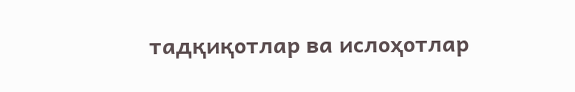тадқиқотлар ва ислоҳотлар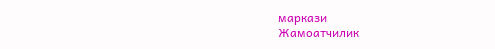маркази
Жамоатчилик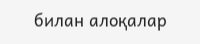билан алоқалар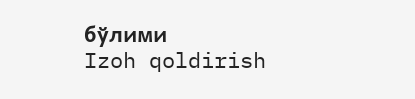бўлими
Izoh qoldirish